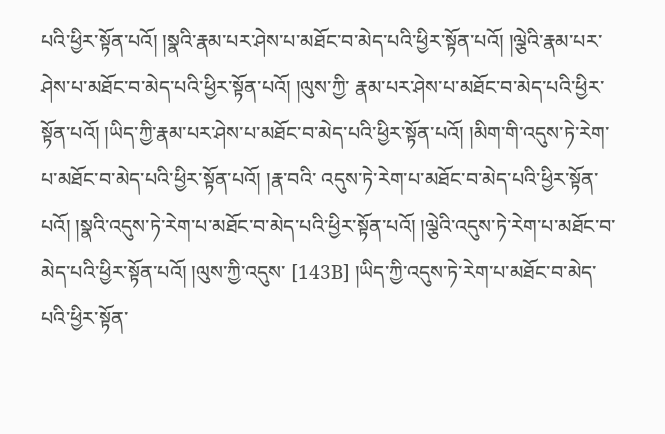པའི་ཕྱིར་སྟོན་པའོ། །སྣའི་རྣམ་པར་ཤེས་པ་མཐོང་བ་མེད་པའི་ཕྱིར་སྟོན་པའོ། །ལྕེའི་རྣམ་པར་ཤེས་པ་མཐོང་བ་མེད་པའི་ཕྱིར་སྟོན་པའོ། །ལུས་ཀྱི་ རྣམ་པར་ཤེས་པ་མཐོང་བ་མེད་པའི་ཕྱིར་སྟོན་པའོ། །ཡིད་ཀྱི་རྣམ་པར་ཤེས་པ་མཐོང་བ་མེད་པའི་ཕྱིར་སྟོན་པའོ། །མིག་གི་འདུས་ཏེ་རེག་པ་མཐོང་བ་མེད་པའི་ཕྱིར་སྟོན་པའོ། །རྣ་བའི་ འདུས་ཏེ་རེག་པ་མཐོང་བ་མེད་པའི་ཕྱིར་སྟོན་པའོ། །སྣའི་འདུས་ཏེ་རེག་པ་མཐོང་བ་མེད་པའི་ཕྱིར་སྟོན་པའོ། །ལྕེའི་འདུས་ཏེ་རེག་པ་མཐོང་བ་མེད་པའི་ཕྱིར་སྟོན་པའོ། །ལུས་ཀྱི་འདུས་ [143B] །ཡིད་ཀྱི་འདུས་ཏེ་རེག་པ་མཐོང་བ་མེད་པའི་ཕྱིར་སྟོན་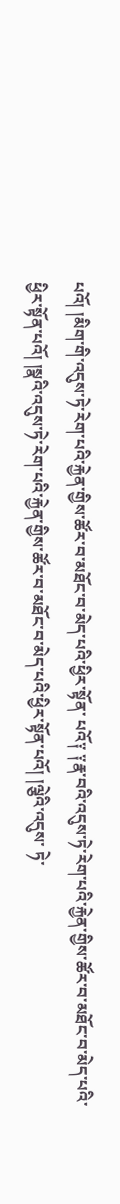པའོ། །མིག་གི་འདུས་ཏེ་རེག་པའི་རྐྱེན་གྱིས་ཚོར་བ་མཐོང་བ་མེད་པའི་ཕྱིར་སྟོན་ པའོ༑ ༑རྣ་བའི་འདུས་ཏེ་རེག་པའི་རྐྱེན་གྱིས་ཚོར་བ་མཐོང་བ་མེད་པའི་ཕྱིར་སྟོན་པའོ། །སྣའི་འདུས་ཏེ་རེག་པའི་རྐྱེན་གྱིས་ཚོར་བ་མཐོང་བ་མེད་པའི་ཕྱིར་སྟོན་པའོ། །ལྕེའི་འདུས་ ཏེ་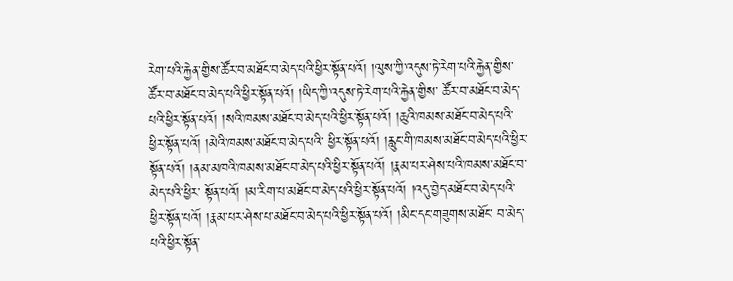རེག་པའི་རྐྱེན་གྱིས་ཚོར་བ་མཐོང་བ་མེད་པའི་ཕྱིར་སྟོན་པའོ། །ལུས་ཀྱི་འདུས་ཏེ་རེག་པའི་རྐྱེན་གྱིས་ཚོར་བ་མཐོང་བ་མེད་པའི་ཕྱིར་སྟོན་པའོ། །ཡིད་ཀྱི་འདུས་ཏེ་རེག་པའི་རྐྱེན་གྱིས་ ཚོར་བ་མཐོང་བ་མེད་པའི་ཕྱིར་སྟོན་པའོ། །སའི་ཁམས་མཐོང་བ་མེད་པའི་ཕྱིར་སྟོན་པའོ། །ཆུའི་ཁམས་མཐོང་བ་མེད་པའི་ཕྱིར་སྟོན་པའོ། །མེའི་ཁམས་མཐོང་བ་མེད་པའི་ ཕྱིར་སྟོན་པའོ། །རླུང་གི་ཁམས་མཐོང་བ་མེད་པའི་ཕྱིར་སྟོན་པའོ། །ནམ་མཁའི་ཁམས་མཐོང་བ་མེད་པའི་ཕྱིར་སྟོན་པའོ། །རྣམ་པར་ཤེས་པའི་ཁམས་མཐོང་བ་མེད་པའི་ཕྱིར་ སྟོན་པའོ། །མ་རིག་པ་མཐོང་བ་མེད་པའི་ཕྱིར་སྟོན་པའོ། །འདུ་བྱེད་མཐོང་བ་མེད་པའི་ཕྱིར་སྟོན་པའོ། །རྣམ་པར་ཤེས་པ་མཐོང་བ་མེད་པའི་ཕྱིར་སྟོན་པའོ། །མིང་དང་གཟུགས་མཐོང་ བ་མེད་པའི་ཕྱིར་སྟོན་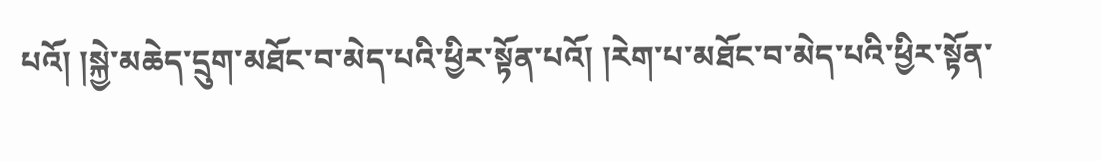པའོ། །སྐྱེ་མཆེད་དྲུག་མཐོང་བ་མེད་པའི་ཕྱིར་སྟོན་པའོ། །རེག་པ་མཐོང་བ་མེད་པའི་ཕྱིར་སྟོན་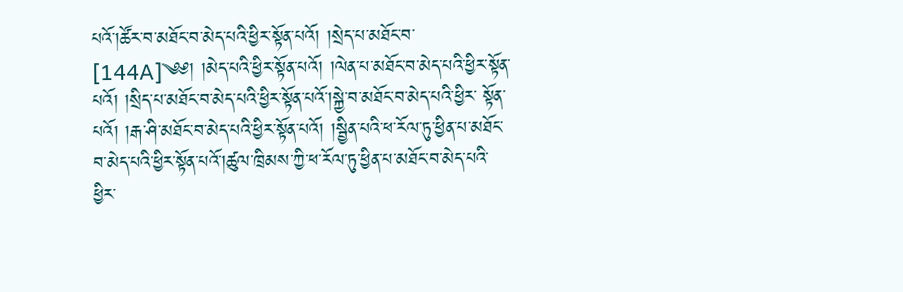པའོ་།ཚོར་བ་མཐོང་བ་མེད་པའི་ཕྱིར་སྟོན་པའོ། །སྲེད་པ་མཐོང་བ་ [144A]༄༅། །མེད་པའི་ཕྱིར་སྟོན་པའོ། །ལེན་པ་མཐོང་བ་མེད་པའི་ཕྱིར་སྟོན་པའོ། །སྲིད་པ་མཐོང་བ་མེད་པའི་ཕྱིར་སྟོན་པའོ་།སྐྱེ་བ་མཐོང་བ་མེད་པའི་ཕྱིར་ སྟོན་པའོ། །རྒ་ཤི་མཐོང་བ་མེད་པའི་ཕྱིར་སྟོན་པའོ། །སྦྱིན་པའི་ཕ་རོལ་ཏུ་ཕྱིན་པ་མཐོང་བ་མེད་པའི་ཕྱིར་སྟོན་པའོ་།ཚུལ་ཁྲིམས་ཀྱི་ཕ་རོལ་ཏུ་ཕྱིན་པ་མཐོང་བ་མེད་པའི་ ཕྱིར་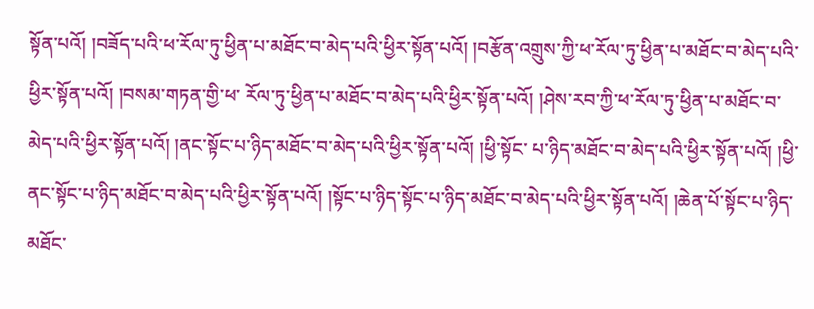སྟོན་པའོ། །བཟོད་པའི་ཕ་རོལ་ཏུ་ཕྱིན་པ་མཐོང་བ་མེད་པའི་ཕྱིར་སྟོན་པའོ། །བརྩོན་འགྲུས་ཀྱི་ཕ་རོལ་ཏུ་ཕྱིན་པ་མཐོང་བ་མེད་པའི་ཕྱིར་སྟོན་པའོ། །བསམ་གཏན་གྱི་ཕ་ རོལ་ཏུ་ཕྱིན་པ་མཐོང་བ་མེད་པའི་ཕྱིར་སྟོན་པའོ། །ཤེས་རབ་ཀྱི་ཕ་རོལ་ཏུ་ཕྱིན་པ་མཐོང་བ་མེད་པའི་ཕྱིར་སྟོན་པའོ། །ནང་སྟོང་པ་ཉིད་མཐོང་བ་མེད་པའི་ཕྱིར་སྟོན་པའོ། །ཕྱི་སྟོང་ པ་ཉིད་མཐོང་བ་མེད་པའི་ཕྱིར་སྟོན་པའོ། །ཕྱི་ནང་སྟོང་པ་ཉིད་མཐོང་བ་མེད་པའི་ཕྱིར་སྟོན་པའོ། །སྟོང་པ་ཉིད་སྟོང་པ་ཉིད་མཐོང་བ་མེད་པའི་ཕྱིར་སྟོན་པའོ། །ཆེན་པོ་སྟོང་པ་ཉིད་ མཐོང་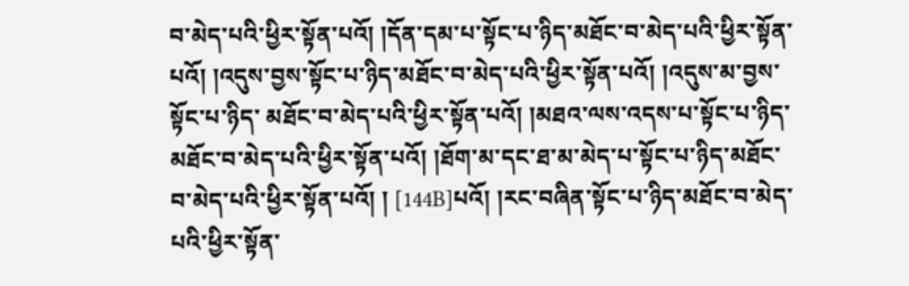བ་མེད་པའི་ཕྱིར་སྟོན་པའོ། །དོན་དམ་པ་སྟོང་པ་ཉིད་མཐོང་བ་མེད་པའི་ཕྱིར་སྟོན་པའོ། །འདུས་བྱས་སྟོང་པ་ཉིད་མཐོང་བ་མེད་པའི་ཕྱིར་སྟོན་པའོ། །འདུས་མ་བྱས་སྟོང་པ་ཉིད་ མཐོང་བ་མེད་པའི་ཕྱིར་སྟོན་པའོ། །མཐའ་ལས་འདས་པ་སྟོང་པ་ཉིད་མཐོང་བ་མེད་པའི་ཕྱིར་སྟོན་པའོ། །ཐོག་མ་དང་ཐ་མ་མེད་པ་སྟོང་པ་ཉིད་མཐོང་བ་མེད་པའི་ཕྱིར་སྟོན་པའོ། ། [144B]པའོ། །རང་བཞིན་སྟོང་པ་ཉིད་མཐོང་བ་མེད་པའི་ཕྱིར་སྟོན་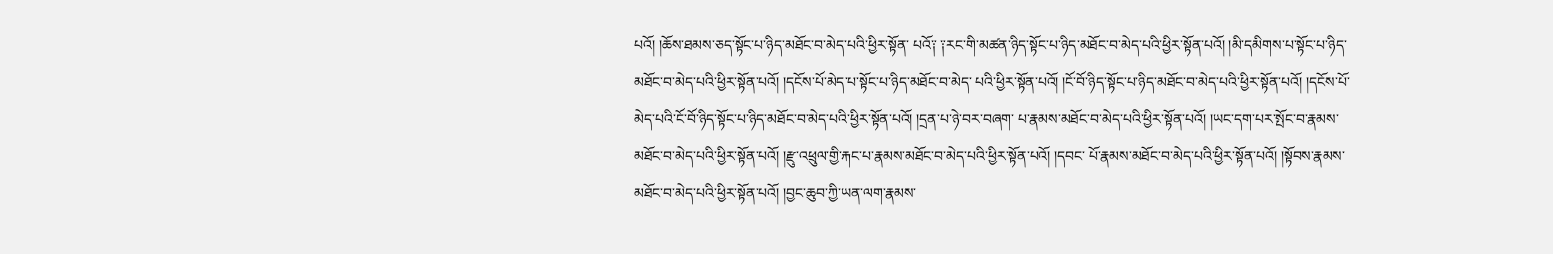པའོ། །ཆོས་ཐམས་ཅད་སྟོང་པ་ཉིད་མཐོང་བ་མེད་པའི་ཕྱིར་སྟོན་ པའོ༑ ༑རང་གི་མཚན་ཉིད་སྟོང་པ་ཉིད་མཐོང་བ་མེད་པའི་ཕྱིར་སྟོན་པའོ། །མི་དམིགས་པ་སྟོང་པ་ཉིད་མཐོང་བ་མེད་པའི་ཕྱིར་སྟོན་པའོ། །དངོས་པོ་མེད་པ་སྟོང་པ་ཉིད་མཐོང་བ་མེད་ པའི་ཕྱིར་སྟོན་པའོ། །ངོ་བོ་ཉིད་སྟོང་པ་ཉིད་མཐོང་བ་མེད་པའི་ཕྱིར་སྟོན་པའོ། །དངོས་པོ་མེད་པའི་ངོ་བོ་ཉིད་སྟོང་པ་ཉིད་མཐོང་བ་མེད་པའི་ཕྱིར་སྟོན་པའོ། །དྲན་པ་ཉེ་བར་བཞག་ པ་རྣམས་མཐོང་བ་མེད་པའི་ཕྱིར་སྟོན་པའོ། །ཡང་དག་པར་སྤོང་བ་རྣམས་མཐོང་བ་མེད་པའི་ཕྱིར་སྟོན་པའོ། །རྫུ་འཕྲུལ་གྱི་རྐང་པ་རྣམས་མཐོང་བ་མེད་པའི་ཕྱིར་སྟོན་པའོ། །དབང་ པོ་རྣམས་མཐོང་བ་མེད་པའི་ཕྱིར་སྟོན་པའོ། །སྟོབས་རྣམས་མཐོང་བ་མེད་པའི་ཕྱིར་སྟོན་པའོ། །བྱང་ཆུབ་ཀྱི་ཡན་ལག་རྣམས་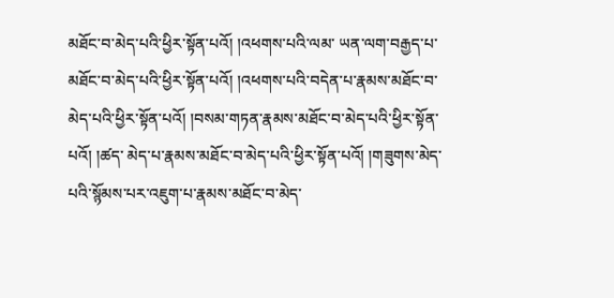མཐོང་བ་མེད་པའི་ཕྱིར་སྟོན་པའོ། །འཕགས་པའི་ལམ་ ཡན་ལག་བརྒྱད་པ་མཐོང་བ་མེད་པའི་ཕྱིར་སྟོན་པའོ། །འཕགས་པའི་བདེན་པ་རྣམས་མཐོང་བ་མེད་པའི་ཕྱིར་སྟོན་པའོ། །བསམ་གཏན་རྣམས་མཐོང་བ་མེད་པའི་ཕྱིར་སྟོན་པའོ། །ཚད་ མེད་པ་རྣམས་མཐོང་བ་མེད་པའི་ཕྱིར་སྟོན་པའོ། །གཟུགས་མེད་པའི་སྙོམས་པར་འཇུག་པ་རྣམས་མཐོང་བ་མེད་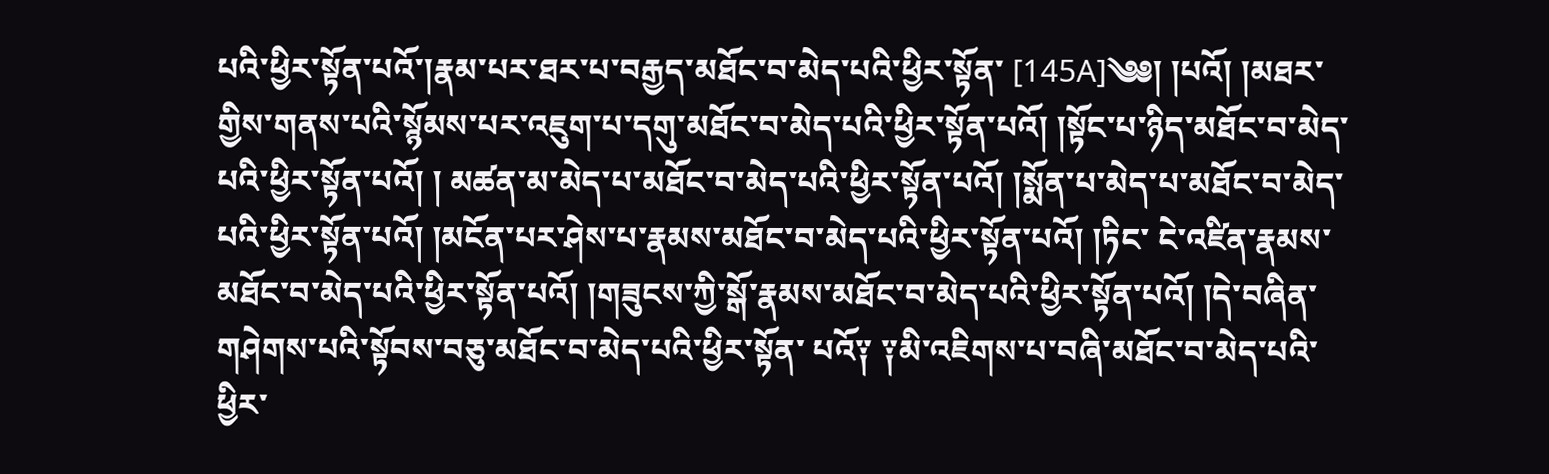པའི་ཕྱིར་སྟོན་པའོ་།རྣམ་པར་ཐར་པ་བརྒྱད་མཐོང་བ་མེད་པའི་ཕྱིར་སྟོན་ [145A]༄༅། །པའོ། །མཐར་གྱིས་གནས་པའི་སྙོམས་པར་འཇུག་པ་དགུ་མཐོང་བ་མེད་པའི་ཕྱིར་སྟོན་པའོ། །སྟོང་པ་ཉིད་མཐོང་བ་མེད་པའི་ཕྱིར་སྟོན་པའོ། ། མཚན་མ་མེད་པ་མཐོང་བ་མེད་པའི་ཕྱིར་སྟོན་པའོ། །སྨོན་པ་མེད་པ་མཐོང་བ་མེད་པའི་ཕྱིར་སྟོན་པའོ། །མངོན་པར་ཤེས་པ་རྣམས་མཐོང་བ་མེད་པའི་ཕྱིར་སྟོན་པའོ། །ཏིང་ ངེ་འཛིན་རྣམས་མཐོང་བ་མེད་པའི་ཕྱིར་སྟོན་པའོ། །གཟུངས་ཀྱི་སྒོ་རྣམས་མཐོང་བ་མེད་པའི་ཕྱིར་སྟོན་པའོ། །དེ་བཞིན་གཤེགས་པའི་སྟོབས་བཅུ་མཐོང་བ་མེད་པའི་ཕྱིར་སྟོན་ པའོ༑ ༑མི་འཇིགས་པ་བཞི་མཐོང་བ་མེད་པའི་ཕྱིར་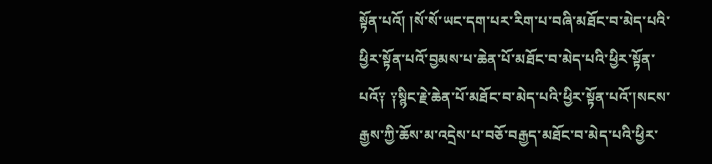སྟོན་པའོ། །སོ་སོ་ཡང་དག་པར་རིག་པ་བཞི་མཐོང་བ་མེད་པའི་ཕྱིར་སྟོན་པའོ་བྱམས་པ་ཆེན་པོ་མཐོང་བ་མེད་པའི་ཕྱིར་སྟོན་ པའོ༑ ༑སྙིང་རྗེ་ཆེན་པོ་མཐོང་བ་མེད་པའི་ཕྱིར་སྟོན་པའོ་།སངས་རྒྱས་ཀྱི་ཆོས་མ་འདྲེས་པ་བཅོ་བརྒྱད་མཐོང་བ་མེད་པའི་ཕྱིར་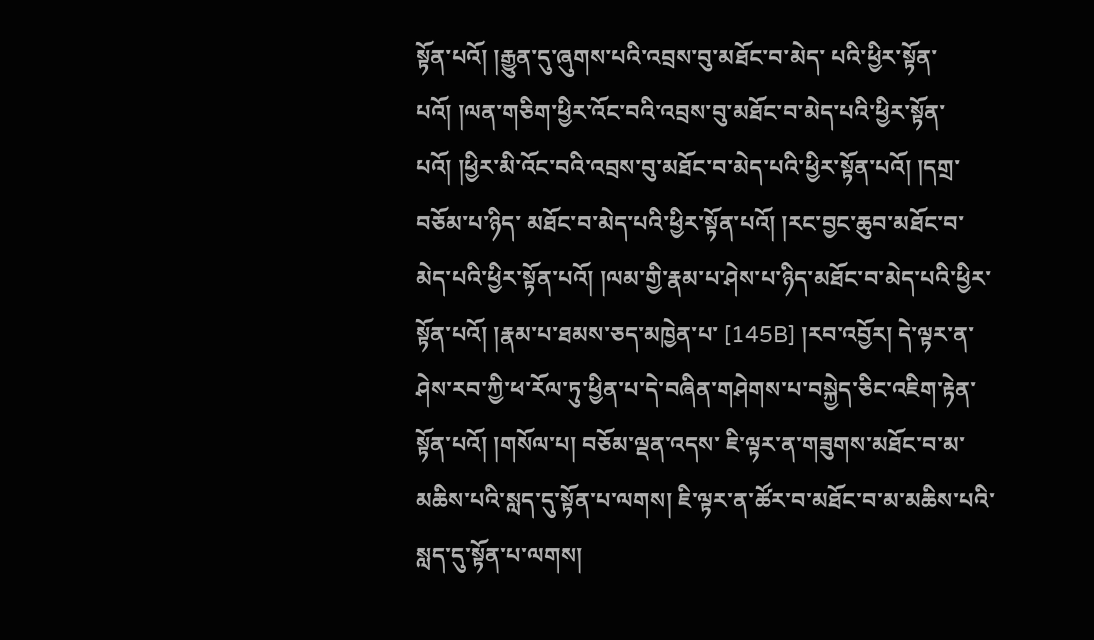སྟོན་པའོ། །རྒྱུན་དུ་ཞུགས་པའི་འབྲས་བུ་མཐོང་བ་མེད་ པའི་ཕྱིར་སྟོན་པའོ། །ལན་གཅིག་ཕྱིར་འོང་བའི་འབྲས་བུ་མཐོང་བ་མེད་པའི་ཕྱིར་སྟོན་པའོ། །ཕྱིར་མི་འོང་བའི་འབྲས་བུ་མཐོང་བ་མེད་པའི་ཕྱིར་སྟོན་པའོ། །དགྲ་བཅོམ་པ་ཉིད་ མཐོང་བ་མེད་པའི་ཕྱིར་སྟོན་པའོ། །རང་བྱང་ཆུབ་མཐོང་བ་མེད་པའི་ཕྱིར་སྟོན་པའོ། །ལམ་གྱི་རྣམ་པ་ཤེས་པ་ཉིད་མཐོང་བ་མེད་པའི་ཕྱིར་སྟོན་པའོ། །རྣམ་པ་ཐམས་ཅད་མཁྱེན་པ་ [145B] །རབ་འབྱོར། དེ་ལྟར་ན་ཤེས་རབ་ཀྱི་ཕ་རོལ་ཏུ་ཕྱིན་པ་དེ་བཞིན་གཤེགས་པ་བསྐྱེད་ཅིང་འཇིག་རྟེན་སྟོན་པའོ། །གསོལ་པ། བཅོམ་ལྡན་འདས་ ཇི་ལྟར་ན་གཟུགས་མཐོང་བ་མ་མཆིས་པའི་སླད་དུ་སྟོན་པ་ལགས། ཇི་ལྟར་ན་ཚོར་བ་མཐོང་བ་མ་མཆིས་པའི་སླད་དུ་སྟོན་པ་ལགས།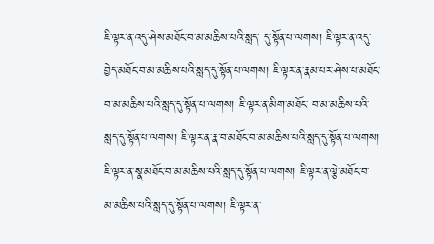ཇི་ལྟར་ན་འདུ་ཤེས་མཐོང་བ་མ་མཆིས་པའི་སླད་ དུ་སྟོན་པ་ལགས། ཇི་ལྟར་ན་འདུ་བྱེད་མཐོང་བ་མ་མཆིས་པའི་སླད་དུ་སྟོན་པ་ལགས། ཇི་ལྟར་ན་རྣམ་པར་ཤེས་པ་མཐོང་བ་མ་མཆིས་པའི་སླད་དུ་སྟོན་པ་ལགས། ཇི་ལྟར་ན་མིག་མཐོང་ བ་མ་མཆིས་པའི་སླད་དུ་སྟོན་པ་ལགས། ཇི་ལྟར་ན་རྣ་བ་མཐོང་བ་མ་མཆིས་པའི་སླད་དུ་སྟོན་པ་ལགས། ཇི་ལྟར་ན་སྣ་མཐོང་བ་མ་མཆིས་པའི་སླད་དུ་སྟོན་པ་ལགས། ཇི་ལྟར་ན་ལྕེ་མཐོང་བ་ མ་མཆིས་པའི་སླད་དུ་སྟོན་པ་ལགས། ཇི་ལྟར་ན་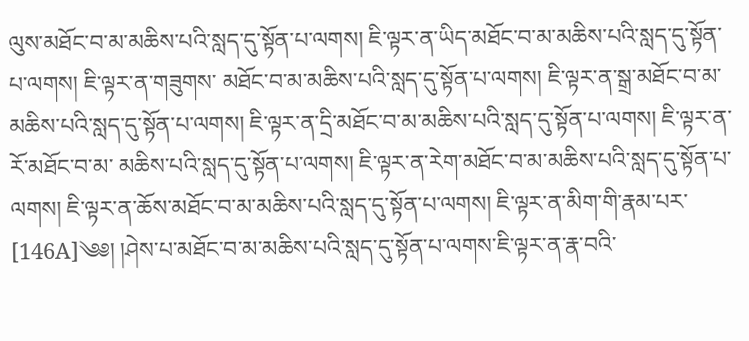ལུས་མཐོང་བ་མ་མཆིས་པའི་སླད་དུ་སྟོན་པ་ལགས། ཇི་ལྟར་ན་ཡིད་མཐོང་བ་མ་མཆིས་པའི་སླད་དུ་སྟོན་པ་ལགས། ཇི་ལྟར་ན་གཟུགས་ མཐོང་བ་མ་མཆིས་པའི་སླད་དུ་སྟོན་པ་ལགས། ཇི་ལྟར་ན་སྒྲ་མཐོང་བ་མ་མཆིས་པའི་སླད་དུ་སྟོན་པ་ལགས། ཇི་ལྟར་ན་དྲི་མཐོང་བ་མ་མཆིས་པའི་སླད་དུ་སྟོན་པ་ལགས། ཇི་ལྟར་ན་རོ་མཐོང་བ་མ་ མཆིས་པའི་སླད་དུ་སྟོན་པ་ལགས། ཇི་ལྟར་ན་རེག་མཐོང་བ་མ་མཆིས་པའི་སླད་དུ་སྟོན་པ་ལགས། ཇི་ལྟར་ན་ཆོས་མཐོང་བ་མ་མཆིས་པའི་སླད་དུ་སྟོན་པ་ལགས། ཇི་ལྟར་ན་མིག་གི་རྣམ་པར་ [146A]༄༅། །ཤེས་པ་མཐོང་བ་མ་མཆིས་པའི་སླད་དུ་སྟོན་པ་ལགས་ཇི་ལྟར་ན་རྣ་བའི་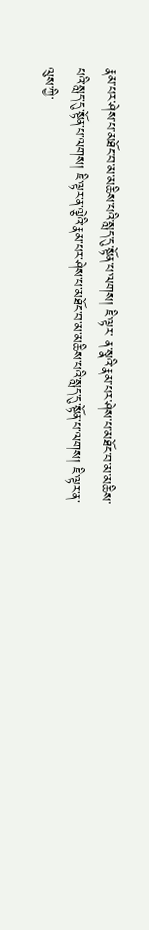རྣམ་པར་ཤེས་པ་མཐོང་བ་མ་མཆིས་པའི་སླད་དུ་སྟོན་པ་ལགས། ཇི་ལྟར་ ན་སྣའི་རྣམ་པར་ཤེས་པ་མཐོང་བ་མ་མཆིས་པའི་སླད་དུ་སྟོན་པ་ལགས། ཇི་ལྟར་ན་ལྕེའི་རྣམ་པར་ཤེས་པ་མཐོང་བ་མ་མཆིས་པའི་སླད་དུ་སྟོན་པ་ལགས། ཇི་ལྟར་ན་ལུས་ཀྱི་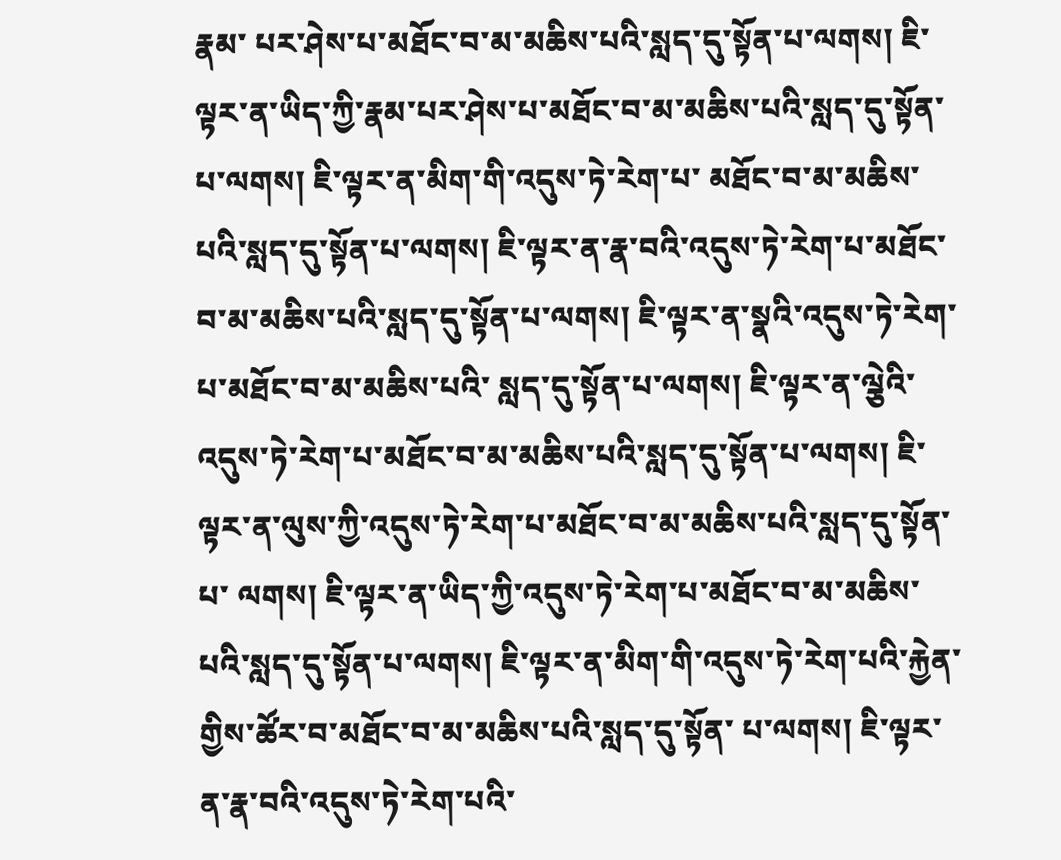རྣམ་ པར་ཤེས་པ་མཐོང་བ་མ་མཆིས་པའི་སླད་དུ་སྟོན་པ་ལགས། ཇི་ལྟར་ན་ཡིད་ཀྱི་རྣམ་པར་ཤེས་པ་མཐོང་བ་མ་མཆིས་པའི་སླད་དུ་སྟོན་པ་ལགས། ཇི་ལྟར་ན་མིག་གི་འདུས་ཏེ་རེག་པ་ མཐོང་བ་མ་མཆིས་པའི་སླད་དུ་སྟོན་པ་ལགས། ཇི་ལྟར་ན་རྣ་བའི་འདུས་ཏེ་རེག་པ་མཐོང་བ་མ་མཆིས་པའི་སླད་དུ་སྟོན་པ་ལགས། ཇི་ལྟར་ན་སྣའི་འདུས་ཏེ་རེག་པ་མཐོང་བ་མ་མཆིས་པའི་ སླད་དུ་སྟོན་པ་ལགས། ཇི་ལྟར་ན་ལྕེའི་འདུས་ཏེ་རེག་པ་མཐོང་བ་མ་མཆིས་པའི་སླད་དུ་སྟོན་པ་ལགས། ཇི་ལྟར་ན་ལུས་ཀྱི་འདུས་ཏེ་རེག་པ་མཐོང་བ་མ་མཆིས་པའི་སླད་དུ་སྟོན་པ་ ལགས། ཇི་ལྟར་ན་ཡིད་ཀྱི་འདུས་ཏེ་རེག་པ་མཐོང་བ་མ་མཆིས་པའི་སླད་དུ་སྟོན་པ་ལགས། ཇི་ལྟར་ན་མིག་གི་འདུས་ཏེ་རེག་པའི་རྐྱེན་གྱིས་ཚོར་བ་མཐོང་བ་མ་མཆིས་པའི་སླད་དུ་སྟོན་ པ་ལགས། ཇི་ལྟར་ན་རྣ་བའི་འདུས་ཏེ་རེག་པའི་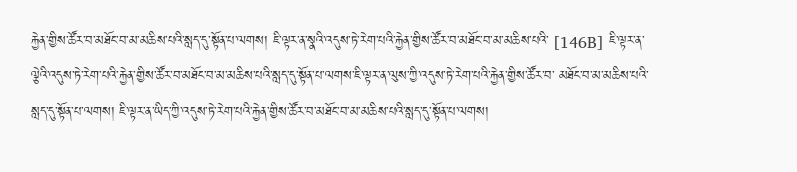རྐྱེན་གྱིས་ཚོར་བ་མཐོང་བ་མ་མཆིས་པའི་སླད་དུ་སྟོན་པ་ལགས། ཇི་ལྟར་ན་སྣའི་འདུས་ཏེ་རེག་པའི་རྐྱེན་གྱིས་ཚོར་བ་མཐོང་བ་མ་མཆིས་པའི་ [146B] ཇི་ལྟར་ན་ལྕེའི་འདུས་ཏེ་རེག་པའི་རྐྱེན་གྱིས་ཚོར་བ་མཐོང་བ་མ་མཆིས་པའི་སླད་དུ་སྟོན་པ་ལགས་ཇི་ལྟར་ན་ལུས་ཀྱི་འདུས་ཏེ་རེག་པའི་རྐྱེན་གྱིས་ཚོར་བ་ མཐོང་བ་མ་མཆིས་པའི་སླད་དུ་སྟོན་པ་ལགས། ཇི་ལྟར་ན་ཡིད་ཀྱི་འདུས་ཏེ་རེག་པའི་རྐྱེན་གྱིས་ཚོར་བ་མཐོང་བ་མ་མཆིས་པའི་སླད་དུ་སྟོན་པ་ལགས།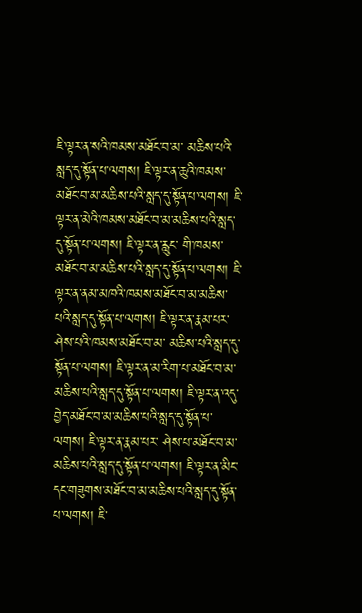ཇི་ལྟར་ན་སའི་ཁམས་མཐོང་བ་མ་ མཆིས་པའི་སླད་དུ་སྟོན་པ་ལགས། ཇི་ལྟར་ན་ཆུའི་ཁམས་མཐོང་བ་མ་མཆིས་པའི་སླད་དུ་སྟོན་པ་ལགས། ཇི་ལྟར་ན་མེའི་ཁམས་མཐོང་བ་མ་མཆིས་པའི་སླད་དུ་སྟོན་པ་ལགས། ཇི་ལྟར་ན་རླུང་ གི་ཁམས་མཐོང་བ་མ་མཆིས་པའི་སླད་དུ་སྟོན་པ་ལགས། ཇི་ལྟར་ན་ནམ་མཁའི་ཁམས་མཐོང་བ་མ་མཆིས་པའི་སླད་དུ་སྟོན་པ་ལགས། ཇི་ལྟར་ན་རྣམ་པར་ཤེས་པའི་ཁམས་མཐོང་བ་མ་ མཆིས་པའི་སླད་དུ་སྟོན་པ་ལགས། ཇི་ལྟར་ན་མ་རིག་པ་མཐོང་བ་མ་མཆིས་པའི་སླད་དུ་སྟོན་པ་ལགས། ཇི་ལྟར་ན་འདུ་བྱེད་མཐོང་བ་མ་མཆིས་པའི་སླད་དུ་སྟོན་པ་ལགས། ཇི་ལྟར་ན་རྣམ་པར་ ཤེས་པ་མཐོང་བ་མ་མཆིས་པའི་སླད་དུ་སྟོན་པ་ལགས། ཇི་ལྟར་ན་མིང་དང་གཟུགས་མཐོང་བ་མ་མཆིས་པའི་སླད་དུ་སྟོན་པ་ལགས། ཇི་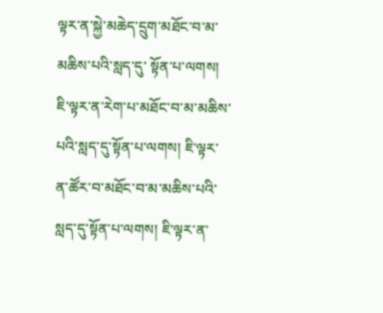ལྟར་ན་སྐྱེ་མཆེད་དྲུག་མཐོང་བ་མ་མཆིས་པའི་སླད་དུ་ སྟོན་པ་ལགས། ཇི་ལྟར་ན་རེག་པ་མཐོང་བ་མ་མཆིས་པའི་སླད་དུ་སྟོན་པ་ལགས། ཇི་ལྟར་ན་ཚོར་བ་མཐོང་བ་མ་མཆིས་པའི་སླད་དུ་སྟོན་པ་ལགས། ཇི་ལྟར་ན་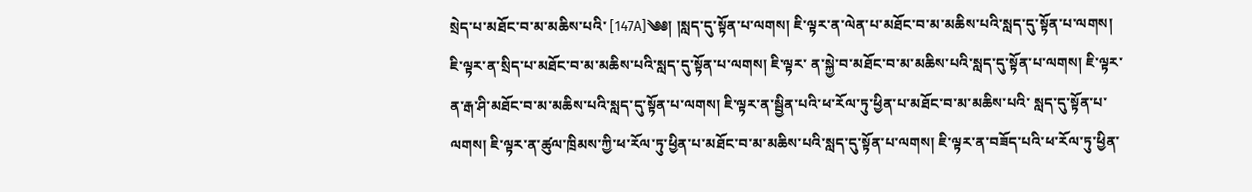སྲེད་པ་མཐོང་བ་མ་མཆིས་པའི་ [147A]༄༅། །སླད་དུ་སྟོན་པ་ལགས། ཇི་ལྟར་ན་ལེན་པ་མཐོང་བ་མ་མཆིས་པའི་སླད་དུ་སྟོན་པ་ལགས། ཇི་ལྟར་ན་སྲིད་པ་མཐོང་བ་མ་མཆིས་པའི་སླད་དུ་སྟོན་པ་ལགས། ཇི་ལྟར་ ན་སྐྱེ་བ་མཐོང་བ་མ་མཆིས་པའི་སླད་དུ་སྟོན་པ་ལགས། ཇི་ལྟར་ན་རྒ་ཤི་མཐོང་བ་མ་མཆིས་པའི་སླད་དུ་སྟོན་པ་ལགས། ཇི་ལྟར་ན་སྦྱིན་པའི་ཕ་རོལ་ཏུ་ཕྱིན་པ་མཐོང་བ་མ་མཆིས་པའི་ སླད་དུ་སྟོན་པ་ལགས། ཇི་ལྟར་ན་ཚུལ་ཁྲིམས་ཀྱི་ཕ་རོལ་ཏུ་ཕྱིན་པ་མཐོང་བ་མ་མཆིས་པའི་སླད་དུ་སྟོན་པ་ལགས། ཇི་ལྟར་ན་བཟོད་པའི་ཕ་རོལ་ཏུ་ཕྱིན་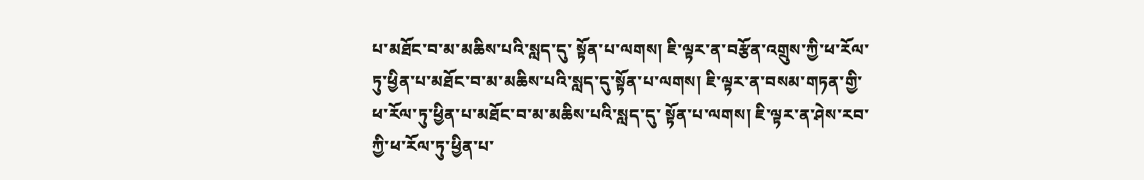པ་མཐོང་བ་མ་མཆིས་པའི་སླད་དུ་ སྟོན་པ་ལགས། ཇི་ལྟར་ན་བརྩོན་འགྲུས་ཀྱི་ཕ་རོལ་ཏུ་ཕྱིན་པ་མཐོང་བ་མ་མཆིས་པའི་སླད་དུ་སྟོན་པ་ལགས། ཇི་ལྟར་ན་བསམ་གཏན་གྱི་ཕ་རོལ་ཏུ་ཕྱིན་པ་མཐོང་བ་མ་མཆིས་པའི་སླད་དུ་ སྟོན་པ་ལགས། ཇི་ལྟར་ན་ཤེས་རབ་ཀྱི་ཕ་རོལ་ཏུ་ཕྱིན་པ་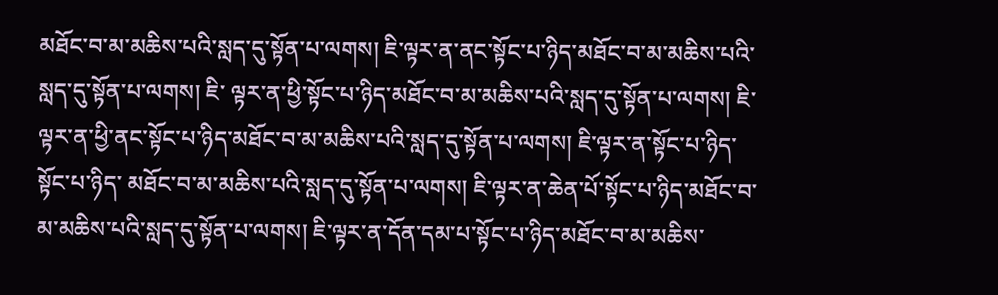མཐོང་བ་མ་མཆིས་པའི་སླད་དུ་སྟོན་པ་ལགས། ཇི་ལྟར་ན་ནང་སྟོང་པ་ཉིད་མཐོང་བ་མ་མཆིས་པའི་སླད་དུ་སྟོན་པ་ལགས། ཇི་ ལྟར་ན་ཕྱི་སྟོང་པ་ཉིད་མཐོང་བ་མ་མཆིས་པའི་སླད་དུ་སྟོན་པ་ལགས། ཇི་ལྟར་ན་ཕྱི་ནང་སྟོང་པ་ཉིད་མཐོང་བ་མ་མཆིས་པའི་སླད་དུ་སྟོན་པ་ལགས། ཇི་ལྟར་ན་སྟོང་པ་ཉིད་སྟོང་པ་ཉིད་ མཐོང་བ་མ་མཆིས་པའི་སླད་དུ་སྟོན་པ་ལགས། ཇི་ལྟར་ན་ཆེན་པོ་སྟོང་པ་ཉིད་མཐོང་བ་མ་མཆིས་པའི་སླད་དུ་སྟོན་པ་ལགས། ཇི་ལྟར་ན་དོན་དམ་པ་སྟོང་པ་ཉིད་མཐོང་བ་མ་མཆིས་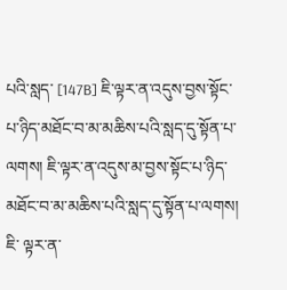པའི་སླད་ [147B] ཇི་ལྟར་ན་འདུས་བྱས་སྟོང་པ་ཉིད་མཐོང་བ་མ་མཆིས་པའི་སླད་དུ་སྟོན་པ་ལགས། ཇི་ལྟར་ན་འདུས་མ་བྱས་སྟོང་པ་ཉིད་མཐོང་བ་མ་མཆིས་པའི་སླད་དུ་སྟོན་པ་ལགས། ཇི་ ལྟར་ན་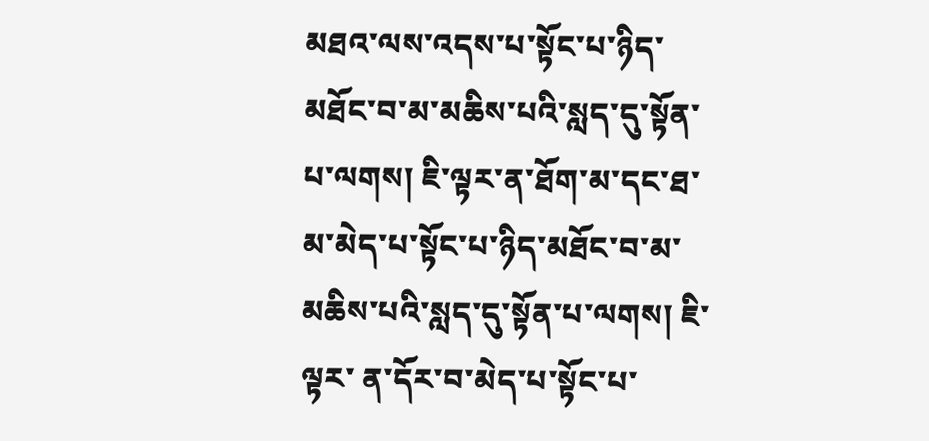མཐའ་ལས་འདས་པ་སྟོང་པ་ཉིད་མཐོང་བ་མ་མཆིས་པའི་སླད་དུ་སྟོན་པ་ལགས། ཇི་ལྟར་ན་ཐོག་མ་དང་ཐ་མ་མེད་པ་སྟོང་པ་ཉིད་མཐོང་བ་མ་མཆིས་པའི་སླད་དུ་སྟོན་པ་ལགས། ཇི་ལྟར་ ན་དོར་བ་མེད་པ་སྟོང་པ་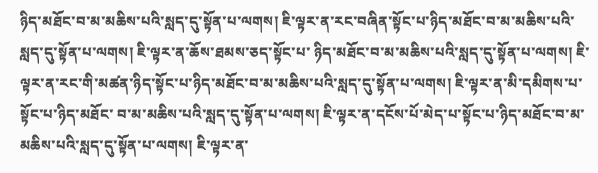ཉིད་མཐོང་བ་མ་མཆིས་པའི་སླད་དུ་སྟོན་པ་ལགས། ཇི་ལྟར་ན་རང་བཞིན་སྟོང་པ་ཉིད་མཐོང་བ་མ་མཆིས་པའི་སླད་དུ་སྟོན་པ་ལགས། ཇི་ལྟར་ན་ཆོས་ཐམས་ཅད་སྟོང་པ་ ཉིད་མཐོང་བ་མ་མཆིས་པའི་སླད་དུ་སྟོན་པ་ལགས། ཇི་ལྟར་ན་རང་གི་མཚན་ཉིད་སྟོང་པ་ཉིད་མཐོང་བ་མ་མཆིས་པའི་སླད་དུ་སྟོན་པ་ལགས། ཇི་ལྟར་ན་མི་དམིགས་པ་སྟོང་པ་ཉིད་མཐོང་ བ་མ་མཆིས་པའི་སླད་དུ་སྟོན་པ་ལགས། ཇི་ལྟར་ན་དངོས་པོ་མེད་པ་སྟོང་པ་ཉིད་མཐོང་བ་མ་མཆིས་པའི་སླད་དུ་སྟོན་པ་ལགས། ཇི་ལྟར་ན་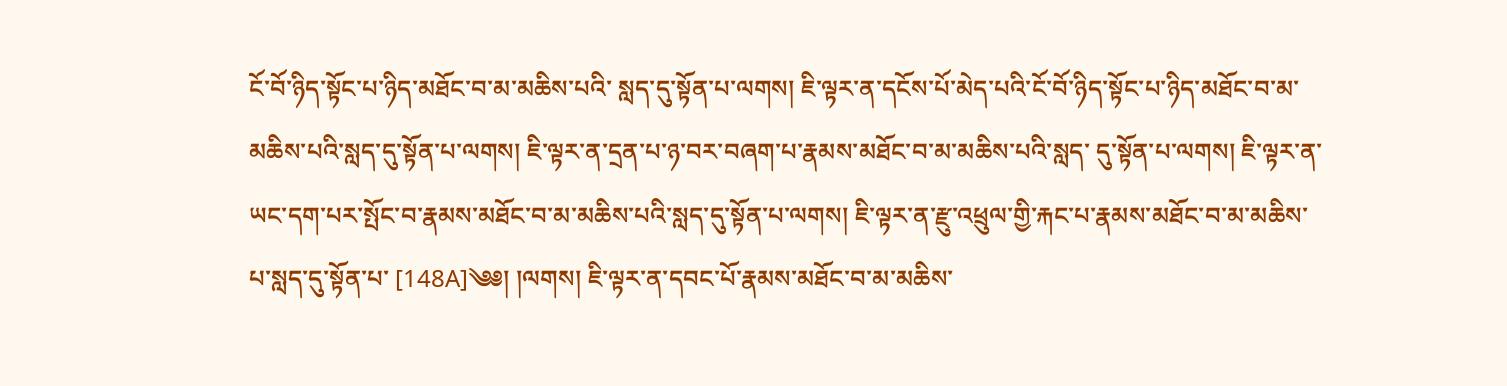ངོ་བོ་ཉིད་སྟོང་པ་ཉིད་མཐོང་བ་མ་མཆིས་པའི་ སླད་དུ་སྟོན་པ་ལགས། ཇི་ལྟར་ན་དངོས་པོ་མེད་པའི་ངོ་བོ་ཉིད་སྟོང་པ་ཉིད་མཐོང་བ་མ་མཆིས་པའི་སླད་དུ་སྟོན་པ་ལགས། ཇི་ལྟར་ན་དྲན་པ་ཉ་བར་བཞག་པ་རྣམས་མཐོང་བ་མ་མཆིས་པའི་སླད་ དུ་སྟོན་པ་ལགས། ཇི་ལྟར་ན་ཡང་དག་པར་སྤོང་བ་རྣམས་མཐོང་བ་མ་མཆིས་པའི་སླད་དུ་སྟོན་པ་ལགས། ཇི་ལྟར་ན་རྫུ་འཕྲུལ་གྱི་རྐང་པ་རྣམས་མཐོང་བ་མ་མཆིས་པ་སླད་དུ་སྟོན་པ་ [148A]༄༅། །ལགས། ཇི་ལྟར་ན་དབང་པོ་རྣམས་མཐོང་བ་མ་མཆིས་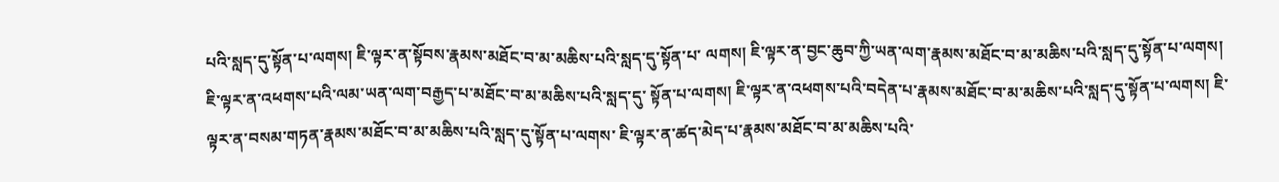པའི་སླད་དུ་སྟོན་པ་ལགས། ཇི་ལྟར་ན་སྟོབས་རྣམས་མཐོང་བ་མ་མཆིས་པའི་སླད་དུ་སྟོན་པ་ ལགས། ཇི་ལྟར་ན་བྱང་ཆུབ་ཀྱི་ཡན་ལག་རྣམས་མཐོང་བ་མ་མཆིས་པའི་སླད་དུ་སྟོན་པ་ལགས། ཇི་ལྟར་ན་འཕགས་པའི་ལམ་ཡན་ལག་བརྒྱད་པ་མཐོང་བ་མ་མཆིས་པའི་སླད་དུ་ སྟོན་པ་ལགས། ཇི་ལྟར་ན་འཕགས་པའི་བདེན་པ་རྣམས་མཐོང་བ་མ་མཆིས་པའི་སླད་དུ་སྟོན་པ་ལགས། ཇི་ལྟར་ན་བསམ་གཏན་རྣམས་མཐོང་བ་མ་མཆིས་པའི་སླད་དུ་སྟོན་པ་ལགས་ ཇི་ལྟར་ན་ཚད་མེད་པ་རྣམས་མཐོང་བ་མ་མཆིས་པའི་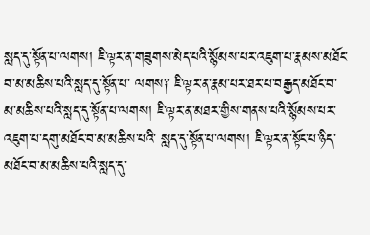སླད་དུ་སྟོན་པ་ལགས། ཇི་ལྟར་ན་གཟུགས་མེད་པའི་སྙོམས་པར་འཇུག་པ་རྣམས་མཐོང་བ་མ་མཆིས་པའི་སླད་དུ་སྟོན་པ་ ལགས༑ ཇི་ལྟར་ན་རྣམ་པར་ཐར་པ་བརྒྱད་མཐོང་བ་མ་མཆིས་པའི་སླད་དུ་སྟོན་པ་ལགས། ཇི་ལྟར་ན་མཐར་གྱིས་གནས་པའི་སྙོམས་པར་འཇུག་པ་དགུ་མཐོང་བ་མ་མཆིས་པའི་ སླད་དུ་སྟོན་པ་ལགས། ཇི་ལྟར་ན་སྟོང་པ་ཉིད་མཐོང་བ་མ་མཆིས་པའི་སླད་དུ་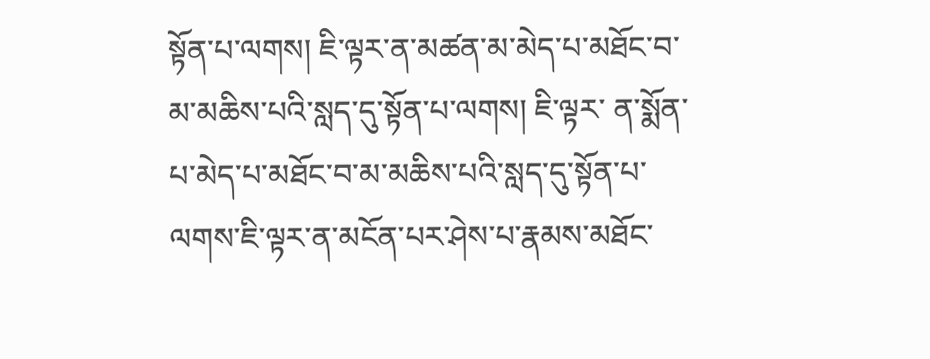སྟོན་པ་ལགས། ཇི་ལྟར་ན་མཚན་མ་མེད་པ་མཐོང་བ་མ་མཆིས་པའི་སླད་དུ་སྟོན་པ་ལགས། ཇི་ལྟར་ ན་སྨོན་པ་མེད་པ་མཐོང་བ་མ་མཆིས་པའི་སླད་དུ་སྟོན་པ་ལགས་ཇི་ལྟར་ན་མངོན་པར་ཤེས་པ་རྣམས་མཐོང་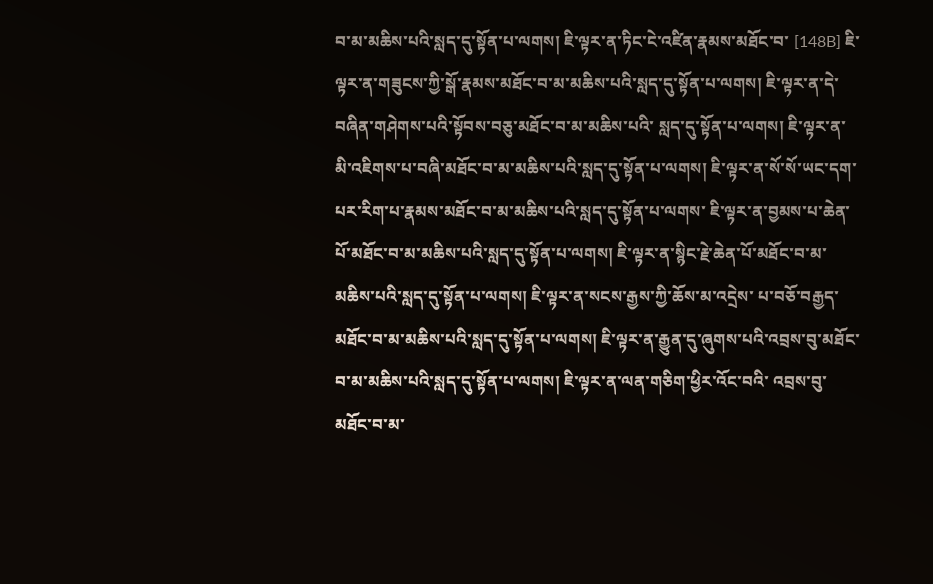བ་མ་མཆིས་པའི་སླད་དུ་སྟོན་པ་ལགས། ཇི་ལྟར་ན་ཏིང་ངེ་འཛིན་རྣམས་མཐོང་བ་ [148B] ཇི་ལྟར་ན་གཟུངས་ཀྱི་སྒོ་རྣམས་མཐོང་བ་མ་མཆིས་པའི་སླད་དུ་སྟོན་པ་ལགས། ཇི་ལྟར་ན་དེ་བཞིན་གཤེགས་པའི་སྟོབས་བཅུ་མཐོང་བ་མ་མཆིས་པའི་ སླད་དུ་སྟོན་པ་ལགས། ཇི་ལྟར་ན་མི་འཇིགས་པ་བཞི་མཐོང་བ་མ་མཆིས་པའི་སླད་དུ་སྟོན་པ་ལགས། ཇི་ལྟར་ན་སོ་སོ་ཡང་དག་པར་རིག་པ་རྣམས་མཐོང་བ་མ་མཆིས་པའི་སླད་དུ་སྟོན་པ་ལགས་ ཇི་ལྟར་ན་བྱམས་པ་ཆེན་པོ་མཐོང་བ་མ་མཆིས་པའི་སླད་དུ་སྟོན་པ་ལགས། ཇི་ལྟར་ན་སྙིང་རྗེ་ཆེན་པོ་མཐོང་བ་མ་མཆིས་པའི་སླད་དུ་སྟོན་པ་ལགས། ཇི་ལྟར་ན་སངས་རྒྱས་ཀྱི་ཆོས་མ་འདྲེས་ པ་བཅོ་བརྒྱད་མཐོང་བ་མ་མཆིས་པའི་སླད་དུ་སྟོན་པ་ལགས། ཇི་ལྟར་ན་རྒྱུན་དུ་ཞུགས་པའི་འབྲས་བུ་མཐོང་བ་མ་མཆིས་པའི་སླད་དུ་སྟོན་པ་ལགས། ཇི་ལྟར་ན་ལན་གཅིག་ཕྱིར་འོང་བའི་ འབྲས་བུ་མཐོང་བ་མ་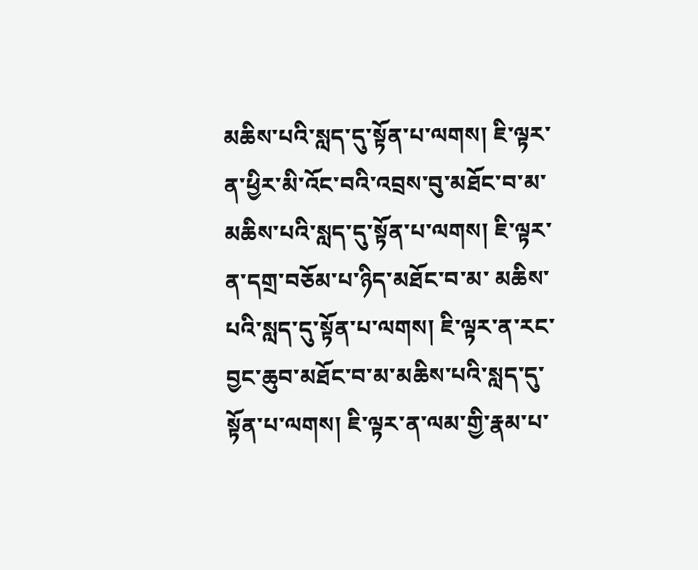མཆིས་པའི་སླད་དུ་སྟོན་པ་ལགས། ཇི་ལྟར་ན་ཕྱིར་མི་འོང་བའི་འབྲས་བུ་མཐོང་བ་མ་མཆིས་པའི་སླད་དུ་སྟོན་པ་ལགས། ཇི་ལྟར་ན་དགྲ་བཅོམ་པ་ཉིད་མཐོང་བ་མ་ མཆིས་པའི་སླད་དུ་སྟོན་པ་ལགས། ཇི་ལྟར་ན་རང་བྱང་ཆུབ་མཐོང་བ་མ་མཆིས་པའི་སླད་དུ་སྟོན་པ་ལགས། ཇི་ལྟར་ན་ལམ་གྱི་རྣམ་པ་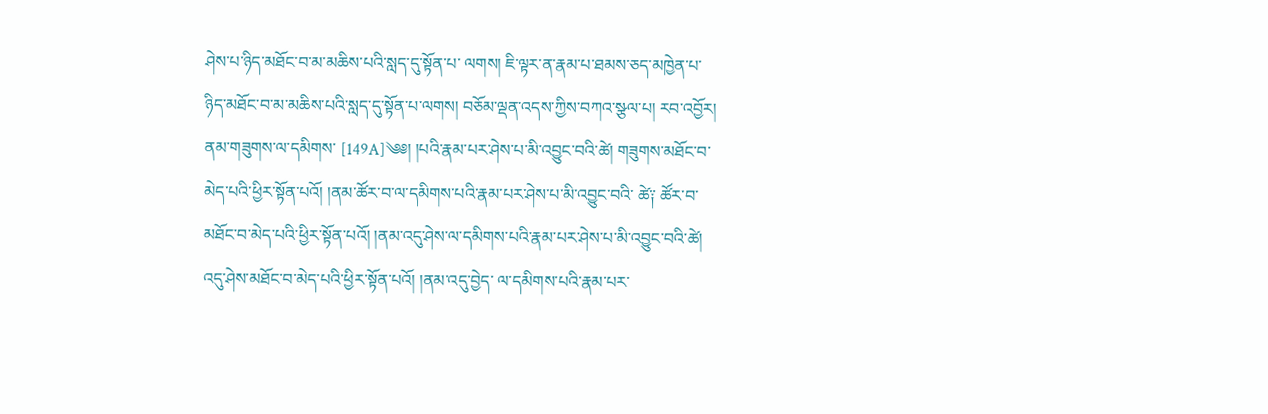ཤེས་པ་ཉིད་མཐོང་བ་མ་མཆིས་པའི་སླད་དུ་སྟོན་པ་ ལགས། ཇི་ལྟར་ན་རྣམ་པ་ཐམས་ཅད་མཁྱེན་པ་ཉིད་མཐོང་བ་མ་མཆིས་པའི་སླད་དུ་སྟོན་པ་ལགས། བཅོམ་ལྡན་འདས་ཀྱིས་བཀའ་སྩལ་པ། རབ་འབྱོར། ནམ་གཟུགས་ལ་དམིགས་ [149A]༄༅། །པའི་རྣམ་པར་ཤེས་པ་མི་འབྱུང་བའི་ཚེ། གཟུགས་མཐོང་བ་མེད་པའི་ཕྱིར་སྟོན་པའོ། །ནམ་ཚོར་བ་ལ་དམིགས་པའི་རྣམ་པར་ཤེས་པ་མི་འབྱུང་བའི་ ཚེ༑ ཚོར་བ་མཐོང་བ་མེད་པའི་ཕྱིར་སྟོན་པའོ། །ནམ་འདུ་ཤེས་ལ་དམིགས་པའི་རྣམ་པར་ཤེས་པ་མི་འབྱུང་བའི་ཚེ། འདུ་ཤེས་མཐོང་བ་མེད་པའི་ཕྱིར་སྟོན་པའོ། །ནམ་འདུ་བྱེད་ ལ་དམིགས་པའི་རྣམ་པར་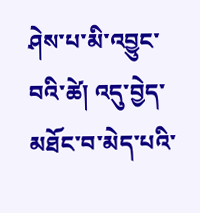ཤེས་པ་མི་འབྱུང་བའི་ཚེ། འདུ་བྱེད་མཐོང་བ་མེད་པའི་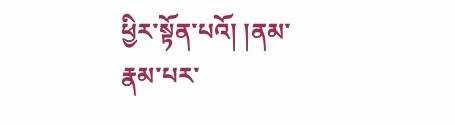ཕྱིར་སྟོན་པའོ། །ནམ་རྣམ་པར་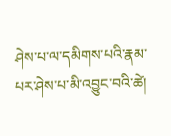ཤེས་པ་ལ་དམིགས་པའི་རྣམ་པར་ཤེས་པ་མི་འབྱུང་བའི་ཚེ།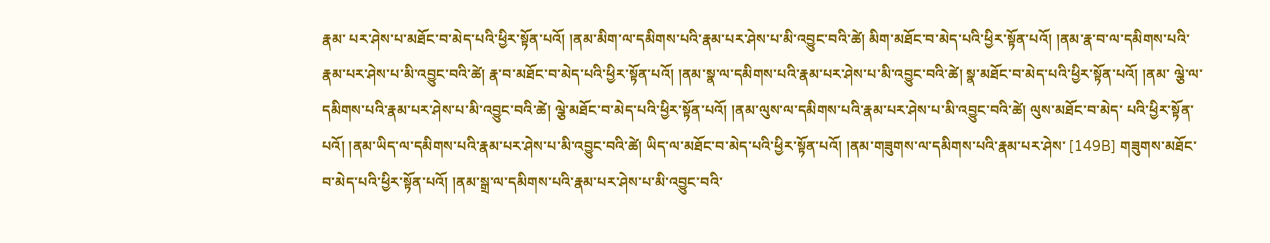རྣམ་ པར་ཤེས་པ་མཐོང་བ་མེད་པའི་ཕྱིར་སྟོན་པའོ། །ནམ་མིག་ལ་དམིགས་པའི་རྣམ་པར་ཤེས་པ་མི་འབྱུང་བའི་ཚེ། མིག་མཐོང་བ་མེད་པའི་ཕྱིར་སྟོན་པའོ། །ནམ་རྣ་བ་ལ་དམིགས་པའི་ རྣམ་པར་ཤེས་པ་མི་འབྱུང་བའི་ཚེ། རྣ་བ་མཐོང་བ་མེད་པའི་ཕྱིར་སྟོན་པའོ། །ནམ་སྣ་ལ་དམིགས་པའི་རྣམ་པར་ཤེས་པ་མི་འབྱུང་བའི་ཚེ། སྣ་མཐོང་བ་མེད་པའི་ཕྱིར་སྟོན་པའོ། །ནམ་ ལྕེ་ལ་དམིགས་པའི་རྣམ་པར་ཤེས་པ་མི་འབྱུང་བའི་ཚེ། ལྕེ་མཐོང་བ་མེད་པའི་ཕྱིར་སྟོན་པའོ། །ནམ་ལུས་ལ་དམིགས་པའི་རྣམ་པར་ཤེས་པ་མི་འབྱུང་བའི་ཚེ། ལུས་མཐོང་བ་མེད་ པའི་ཕྱིར་སྟོན་པའོ། །ནམ་ཡིད་ལ་དམིགས་པའི་རྣམ་པར་ཤེས་པ་མི་འབྱུང་བའི་ཚེ། ཡིད་ལ་མཐོང་བ་མེད་པའི་ཕྱིར་སྟོན་པའོ། །ནམ་གཟུགས་ལ་དམིགས་པའི་རྣམ་པར་ཤེས་ [149B] གཟུགས་མཐོང་བ་མེད་པའི་ཕྱིར་སྟོན་པའོ། །ནམ་སྒྲ་ལ་དམིགས་པའི་རྣམ་པར་ཤེས་པ་མི་འབྱུང་བའི་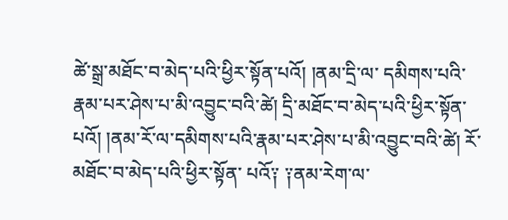ཚེ་སྒྲ་མཐོང་བ་མེད་པའི་ཕྱིར་སྟོན་པའོ། །ནམ་དྲི་ལ་ དམིགས་པའི་རྣམ་པར་ཤེས་པ་མི་འབྱུང་བའི་ཚེ། དྲི་མཐོང་བ་མེད་པའི་ཕྱིར་སྟོན་པའོ། །ནམ་རོ་ལ་དམིགས་པའི་རྣམ་པར་ཤེས་པ་མི་འབྱུང་བའི་ཚེ། རོ་མཐོང་བ་མེད་པའི་ཕྱིར་སྟོན་ པའོ༑ ༑ནམ་རེག་ལ་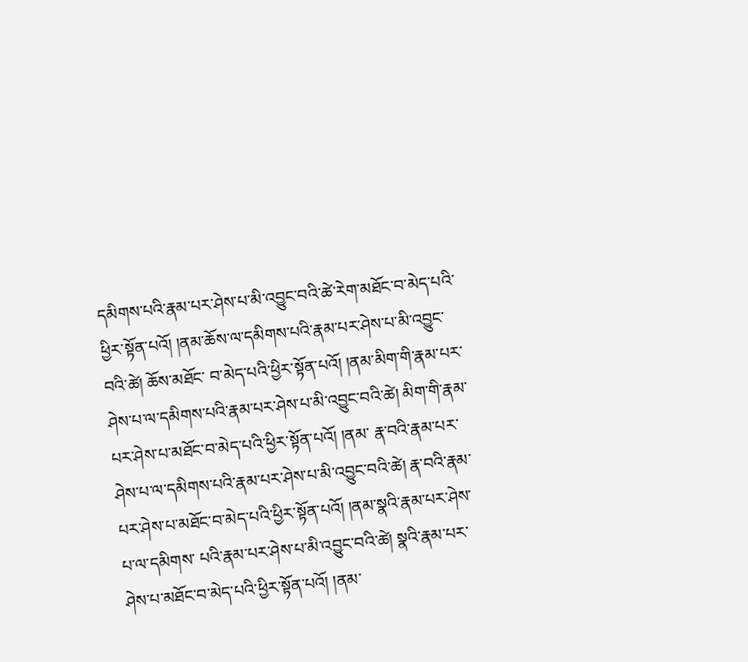དམིགས་པའི་རྣམ་པར་ཤེས་པ་མི་འབྱུང་བའི་ཚེ་རེག་མཐོང་བ་མེད་པའི་ཕྱིར་སྟོན་པའོ། །ནམ་ཆོས་ལ་དམིགས་པའི་རྣམ་པར་ཤེས་པ་མི་འབྱུང་བའི་ཚེ། ཆོས་མཐོང་ བ་མེད་པའི་ཕྱིར་སྟོན་པའོ། །ནམ་མིག་གི་རྣམ་པར་ཤེས་པ་ལ་དམིགས་པའི་རྣམ་པར་ཤེས་པ་མི་འབྱུང་བའི་ཚེ། མིག་གི་རྣམ་པར་ཤེས་པ་མཐོང་བ་མེད་པའི་ཕྱིར་སྟོན་པའོ། །ནམ་ རྣ་བའི་རྣམ་པར་ཤེས་པ་ལ་དམིགས་པའི་རྣམ་པར་ཤེས་པ་མི་འབྱུང་བའི་ཚེ། རྣ་བའི་རྣམ་པར་ཤེས་པ་མཐོང་བ་མེད་པའི་ཕྱིར་སྟོན་པའོ། །ནམ་སྣའི་རྣམ་པར་ཤེས་པ་ལ་དམིགས་ པའི་རྣམ་པར་ཤེས་པ་མི་འབྱུང་བའི་ཚེ། སྣའི་རྣམ་པར་ཤེས་པ་མཐོང་བ་མེད་པའི་ཕྱིར་སྟོན་པའོ། །ནམ་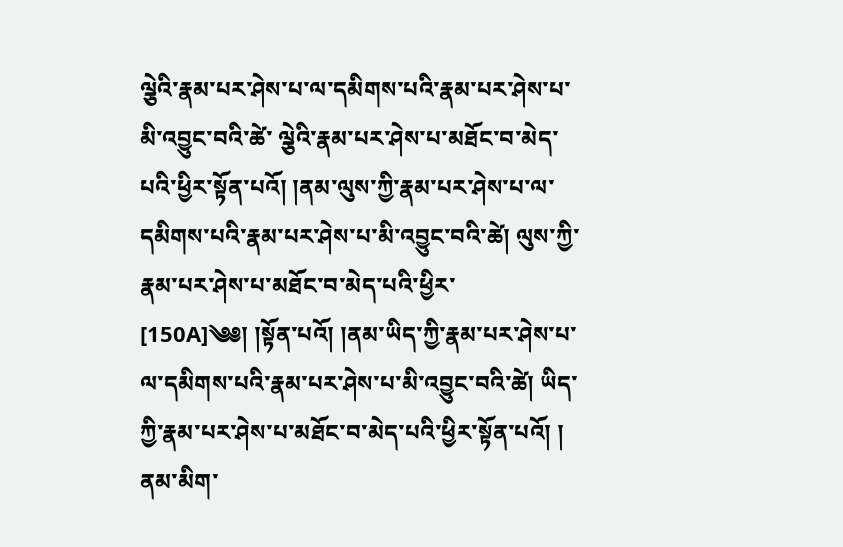ལྕེའི་རྣམ་པར་ཤེས་པ་ལ་དམིགས་པའི་རྣམ་པར་ཤེས་པ་མི་འབྱུང་བའི་ཚེ་ ལྕེའི་རྣམ་པར་ཤེས་པ་མཐོང་བ་མེད་པའི་ཕྱིར་སྟོན་པའོ། །ནམ་ལུས་ཀྱི་རྣམ་པར་ཤེས་པ་ལ་དམིགས་པའི་རྣམ་པར་ཤེས་པ་མི་འབྱུང་བའི་ཚེ། ལུས་ཀྱི་རྣམ་པར་ཤེས་པ་མཐོང་བ་མེད་པའི་ཕྱིར་ [150A]༄༅། །སྟོན་པའོ། །ནམ་ཡིད་ཀྱི་རྣམ་པར་ཤེས་པ་ལ་དམིགས་པའི་རྣམ་པར་ཤེས་པ་མི་འབྱུང་བའི་ཚེ། ཡིད་ཀྱི་རྣམ་པར་ཤེས་པ་མཐོང་བ་མེད་པའི་ཕྱིར་སྟོན་པའོ། ། ནམ་མིག་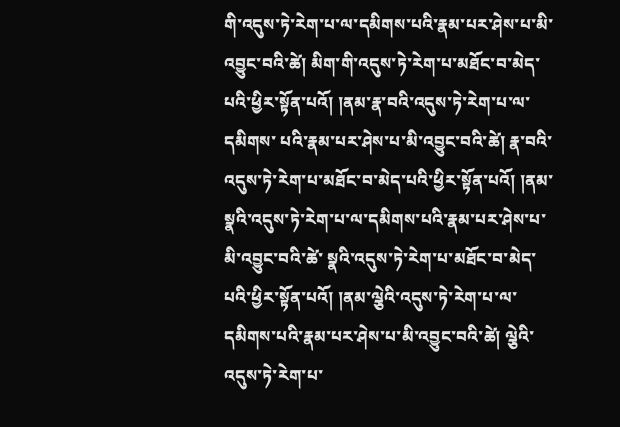གི་འདུས་ཏེ་རེག་པ་ལ་དམིགས་པའི་རྣམ་པར་ཤེས་པ་མི་འབྱུང་བའི་ཚེ། མིག་གི་འདུས་ཏེ་རེག་པ་མཐོང་བ་མེད་པའི་ཕྱིར་སྟོན་པའོ། །ནམ་རྣ་བའི་འདུས་ཏེ་རེག་པ་ལ་དམིགས་ པའི་རྣམ་པར་ཤེས་པ་མི་འབྱུང་བའི་ཚེ། རྣ་བའི་འདུས་ཏེ་རེག་པ་མཐོང་བ་མེད་པའི་ཕྱིར་སྟོན་པའོ། །ནམ་སྣའི་འདུས་ཏེ་རེག་པ་ལ་དམིགས་པའི་རྣམ་པར་ཤེས་པ་མི་འབྱུང་བའི་ཚེ་ སྣའི་འདུས་ཏེ་རེག་པ་མཐོང་བ་མེད་པའི་ཕྱིར་སྟོན་པའོ། །ནམ་ལྕེའི་འདུས་ཏེ་རེག་པ་ལ་དམིགས་པའི་རྣམ་པར་ཤེས་པ་མི་འབྱུང་བའི་ཚེ། ལྕེའི་འདུས་ཏེ་རེག་པ་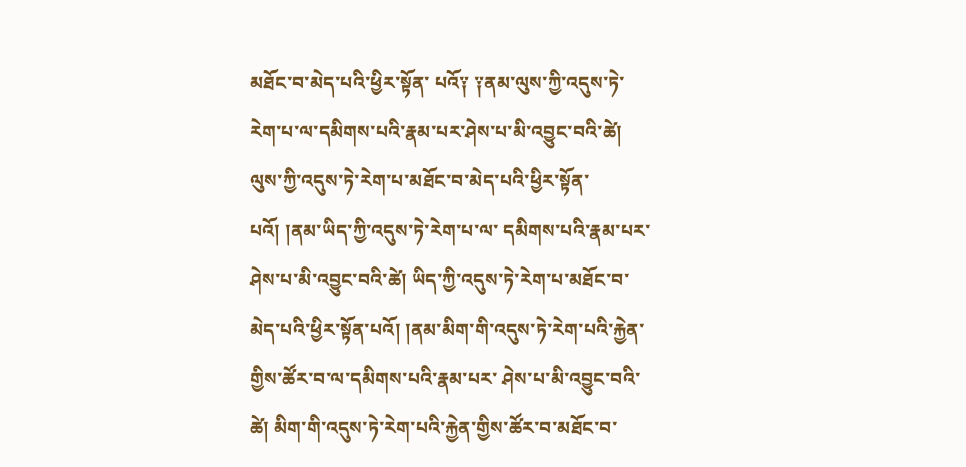མཐོང་བ་མེད་པའི་ཕྱིར་སྟོན་ པའོ༑ ༑ནམ་ལུས་ཀྱི་འདུས་ཏེ་རེག་པ་ལ་དམིགས་པའི་རྣམ་པར་ཤེས་པ་མི་འབྱུང་བའི་ཚེ། ལུས་ཀྱི་འདུས་ཏེ་རེག་པ་མཐོང་བ་མེད་པའི་ཕྱིར་སྟོན་པའོ། །ནམ་ཡིད་ཀྱི་འདུས་ཏེ་རེག་པ་ལ་ དམིགས་པའི་རྣམ་པར་ཤེས་པ་མི་འབྱུང་བའི་ཚེ། ཡིད་ཀྱི་འདུས་ཏེ་རེག་པ་མཐོང་བ་མེད་པའི་ཕྱིར་སྟོན་པའོ། །ནམ་མིག་གི་འདུས་ཏེ་རེག་པའི་རྐྱེན་གྱིས་ཚོར་བ་ལ་དམིགས་པའི་རྣམ་པར་ ཤེས་པ་མི་འབྱུང་བའི་ཚེ། མིག་གི་འདུས་ཏེ་རེག་པའི་རྐྱེན་གྱིས་ཚོར་བ་མཐོང་བ་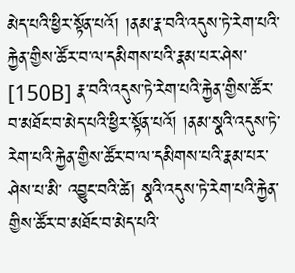མེད་པའི་ཕྱིར་སྟོན་པའོ། །ནམ་རྣ་བའི་འདུས་ཏེ་རེག་པའི་རྐྱེན་གྱིས་ཚོར་བ་ལ་དམིགས་པའི་རྣམ་པར་ཤེས་ [150B] རྣ་བའི་འདུས་ཏེ་རེག་པའི་རྐྱེན་གྱིས་ཚོར་བ་མཐོང་བ་མེད་པའི་ཕྱིར་སྟོན་པའོ། །ནམ་སྣའི་འདུས་ཏེ་རེག་པའི་རྐྱེན་གྱིས་ཚོར་བ་ལ་དམིགས་པའི་རྣམ་པར་ཤེས་པ་མི་ འབྱུང་བའི་ཚེ། སྣའི་འདུས་ཏེ་རེག་པའི་རྐྱེན་གྱིས་ཚོར་བ་མཐོང་བ་མེད་པའི་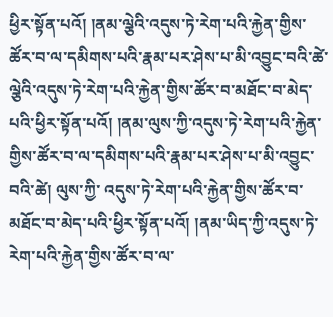ཕྱིར་སྟོན་པའོ། །ནམ་ལྕེའི་འདུས་ཏེ་རེག་པའི་རྐྱེན་གྱིས་ཚོར་བ་ལ་དམིགས་པའི་རྣམ་པར་ཤེས་པ་མི་འབྱུང་བའི་ཚེ་ ལྕེའི་འདུས་ཏེ་རེག་པའི་རྐྱེན་གྱིས་ཚོར་བ་མཐོང་བ་མེད་པའི་ཕྱིར་སྟོན་པའོ། །ནམ་ལུས་ཀྱི་འདུས་ཏེ་རེག་པའི་རྐྱེན་གྱིས་ཚོར་བ་ལ་དམིགས་པའི་རྣམ་པར་ཤེས་པ་མི་འབྱུང་བའི་ཚེ། ལུས་ཀྱི་ འདུས་ཏེ་རེག་པའི་རྐྱེན་གྱིས་ཚོར་བ་མཐོང་བ་མེད་པའི་ཕྱིར་སྟོན་པའོ། །ནམ་ཡིད་ཀྱི་འདུས་ཏེ་རེག་པའི་རྐྱེན་གྱིས་ཚོར་བ་ལ་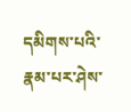དམིགས་པའི་རྣམ་པར་ཤེས་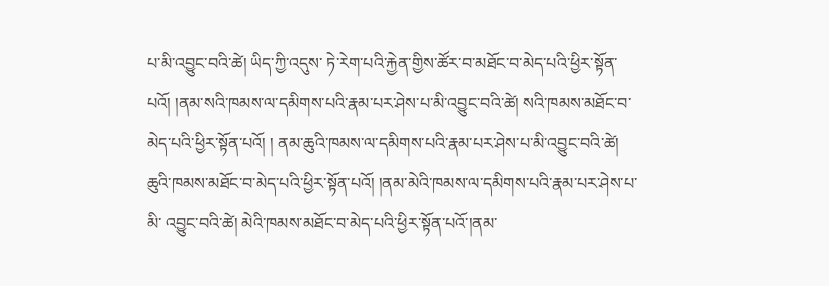པ་མི་འབྱུང་བའི་ཚེ། ཡིད་ཀྱི་འདུས་ ཏེ་རེག་པའི་རྐྱེན་གྱིས་ཚོར་བ་མཐོང་བ་མེད་པའི་ཕྱིར་སྟོན་པའོ། །ནམ་སའི་ཁམས་ལ་དམིགས་པའི་རྣམ་པར་ཤེས་པ་མི་འབྱུང་བའི་ཚེ། སའི་ཁམས་མཐོང་བ་མེད་པའི་ཕྱིར་སྟོན་པའོ། ། ནམ་ཆུའི་ཁམས་ལ་དམིགས་པའི་རྣམ་པར་ཤེས་པ་མི་འབྱུང་བའི་ཚེ། ཆུའི་ཁམས་མཐོང་བ་མེད་པའི་ཕྱིར་སྟོན་པའོ། །ནམ་མེའི་ཁམས་ལ་དམིགས་པའི་རྣམ་པར་ཤེས་པ་མི་ འབྱུང་བའི་ཚེ། མེའི་ཁམས་མཐོང་བ་མེད་པའི་ཕྱིར་སྟོན་པའོ་།ནམ་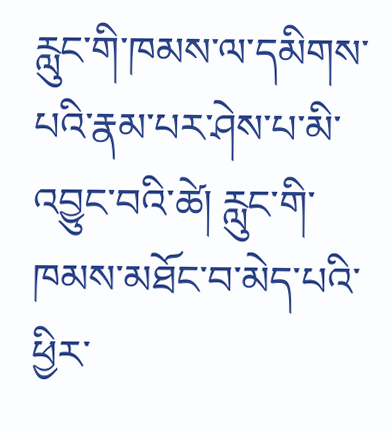རླུང་གི་ཁམས་ལ་དམིགས་པའི་རྣམ་པར་ཤེས་པ་མི་འབྱུང་བའི་ཚེ། རླུང་གི་ཁམས་མཐོང་བ་མེད་པའི་ཕྱིར་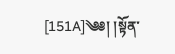[151A]༄༅། །སྟོན་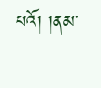པའོ། །ནམ་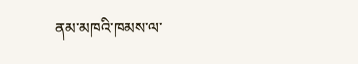ནམ་མཁའི་ཁམས་ལ་